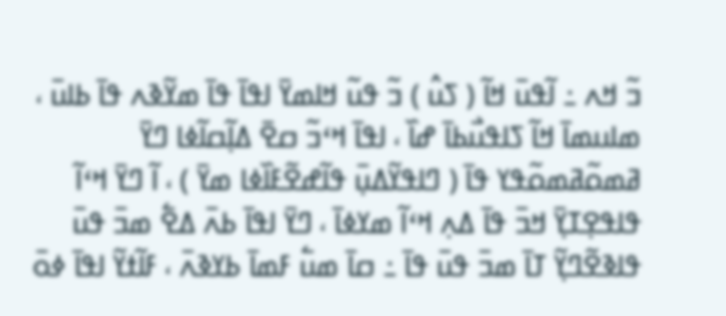ߏ߬ ߞߍ ߸ ߊ߬ߟߎ߫ ߞߊ߬ ( ߖߎ߮ ) ߏ߬ ߟߎ߬ ߞߊߘߌ߫ ߊߟߊ߫ ߟߊ߫ ߘߌ߬ߢߍ ߟߊ߫ ߕߊߎ߫ ، ߘߊߎߘߊ߫ ߞߊ߬ ߖߊߟߎ߯ߕߊ߫ ߝߊ߰ ، ߊߟߊ߫ ߞߵߏ߬ ߛߐ߫ ߡߊ߲߬ߛߊ߬ߦߊ ߣߌ߫ ߥߘߋ߬ߥߘߋ߬ߟߌ ߟߊ߫ ( ߣߊߟߌ߬ߡߎ߲߫ ߟߊ߬ߝߐ߬ߓߊ߰ߦߊ ߘߌ߫ ) ، ߊ߬ ߣߌ߫ ߞߵߊ߬ ߟߊߟߐ߲ߠߌ߲߫ ߞߏ߫ ߟߊ߫ ߡߍ߲ ߞߵߊ߬ ߘߌߦߊ߫ ، ߣߌ߫ ߊߟߊ߫ ߕߍ߫ ߡߐ߱ ߘߏ߫ ߟߎ߫ ߟߊߢߐ߬ߣߌ߲߬ ߠߊ߫ ߘߏ߫ ߟߎ߫ ߟߊ߫ ߸ ߛߊ߫ ߘߎ߱ ߓߘߊ߫ ߕߌߢߍ߫ ، ߓߊ߬ߙߌ߬ ߊߟߊ߫ ߦߋ߫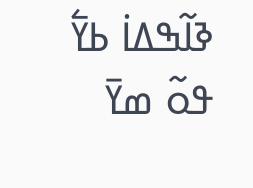ߢߊ߬ߒߡߊ߭ ߕߌ߱ ߟߋ߬ ߘߌ߫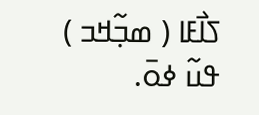ߖߊ߯ߓߊ ( ߘߏ߲߬ߞߏ ) ߟߎ߬ ߦߋ߫.